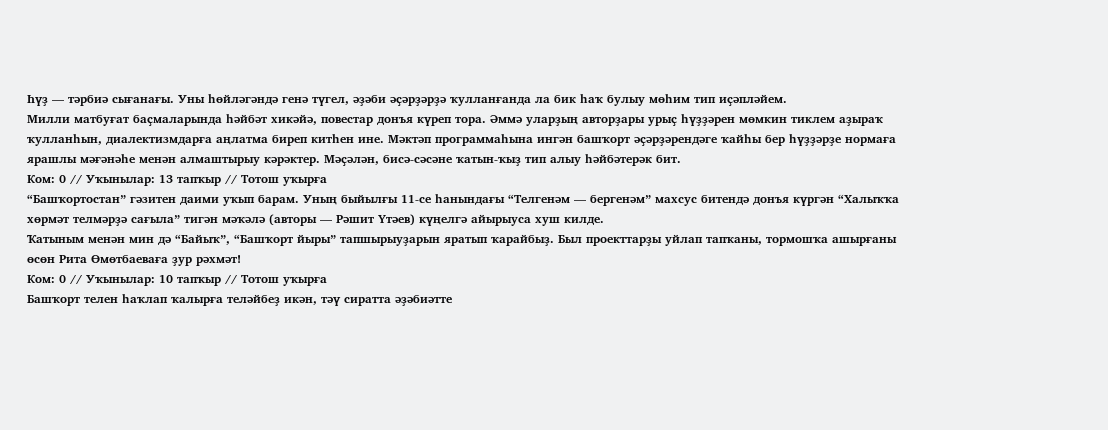Һүҙ — тәрбиә сығанағы. Уны һөйләгәндә генә түгел, әҙәби әҫәрҙәрҙә ҡулланғанда ла бик һаҡ булыу мөһим тип иҫәпләйем.
Милли матбуғат баҫмаларында һәйбәт хикәйә, повестар донъя күреп тора. Әммә уларҙың авторҙары урыҫ һүҙҙәрен мөмкин тиклем аҙыраҡ ҡулланһын, диалектизмдарға аңлатма биреп китһен ине. Мәктәп программаһына ингән башҡорт әҫәрҙәрендәге ҡайһы бер һүҙҙәрҙе нормаға ярашлы мәғәнәһе менән алмаштырыу кәрәктер. Мәҫәлән, бисә-сәсәне ҡатын-ҡыҙ тип алыу һәйбәтерәк бит.
Ком: 0 // Уҡынылар: 13 тапҡыр // Тотош уҡырға
“Башҡортостан” гәзитен даими уҡып барам. Уның быйылғы 11-се һанындағы “Телгенәм — бергенәм” махсус битендә донъя күргән “Халыҡҡа хөрмәт телмәрҙә сағыла” тигән мәҡәлә (авторы — Рәшит Үтәев) күңелгә айырыуса хуш килде.
Ҡатыным менән мин дә “Байыҡ”, “Башҡорт йыры” тапшырыуҙарын яратып ҡарайбыҙ. Был проекттарҙы уйлап тапҡаны, тормошҡа ашырғаны өсөн Рита Өмөтбаеваға ҙур рәхмәт!
Ком: 0 // Уҡынылар: 10 тапҡыр // Тотош уҡырға
Башҡорт телен һаҡлап ҡалырға теләйбеҙ икән, тәү сиратта әҙәбиәтте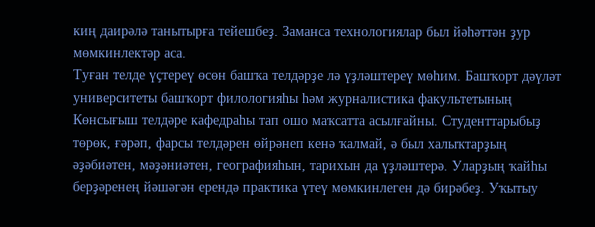киң даирәлә танытырға тейешбеҙ. Заманса технологиялар был йәһәттән ҙур мөмкинлектәр аса.
Туған телде үҫтереү өсөн башҡа телдәрҙе лә үҙләштереү мөһим. Башҡорт дәүләт университеты башҡорт филологияһы һәм журналистика факультетының Көнсығыш телдәре кафедраһы тап ошо маҡсатта асылғайны. Студенттарыбыҙ төрөк, ғәрәп, фарсы телдәрен өйрәнеп кенә ҡалмай, ә был халыҡтарҙың әҙәбиәтен, мәҙәниәтен, географияһын, тарихын да үҙләштерә. Уларҙың ҡайһы берҙәренең йәшәгән ерендә практика үтеү мөмкинлеген дә бирәбеҙ. Уҡытыу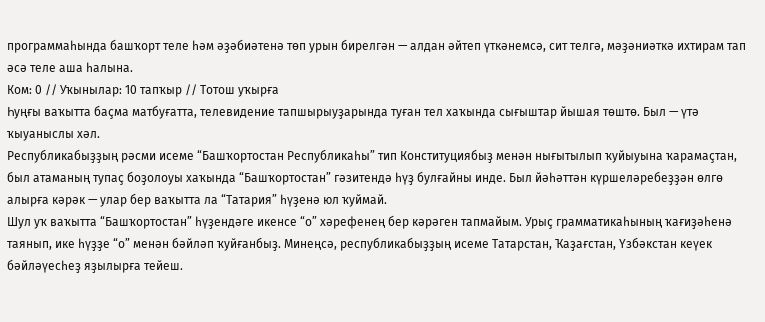программаһында башҡорт теле һәм әҙәбиәтенә төп урын бирелгән — алдан әйтеп үткәнемсә, сит телгә, мәҙәниәткә ихтирам тап әсә теле аша һалына.
Ком: 0 // Уҡынылар: 10 тапҡыр // Тотош уҡырға
Һуңғы ваҡытта баҫма матбуғатта, телевидение тапшырыуҙарында туған тел хаҡында сығыштар йышая төштө. Был — үтә ҡыуаныслы хәл.
Республикабыҙҙың рәсми исеме “Башҡортостан Республикаһы” тип Конституциябыҙ менән нығытылып ҡуйыуына ҡарамаҫтан, был атаманың тупаҫ боҙолоуы хаҡында “Башҡортостан” гәзитендә һүҙ булғайны инде. Был йәһәттән күршеләребеҙҙән өлгө алырға кәрәк — улар бер ваҡытта ла “Татария” һүҙенә юл ҡуймай.
Шул уҡ ваҡытта “Башҡортостан” һүҙендәге икенсе “о” хәрефенең бер кәрәген тапмайым. Урыҫ грамматикаһының ҡағиҙәһенә таянып, ике һүҙҙе “о” менән бәйләп ҡуйғанбыҙ. Минеңсә, республикабыҙҙың исеме Татарстан, Ҡаҙағстан, Үзбәкстан кеүек бәйләүесһеҙ яҙылырға тейеш.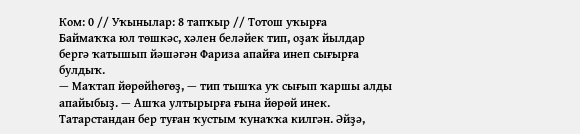Ком: 0 // Уҡынылар: 8 тапҡыр // Тотош уҡырға
Баймаҡҡа юл төшкәс, хәлен беләйек тип, оҙаҡ йылдар бергә ҡатышып йәшәгән Фариза апайға инеп сығырға булдыҡ.
— Маҡтап йөрөйһөгөҙ, — тип тышҡа уҡ сығып ҡаршы алды апайыбыҙ. — Ашҡа ултырырға ғына йөрөй инек. Татарстандан бер туған ҡустым ҡунаҡҡа килгән. Әйҙә,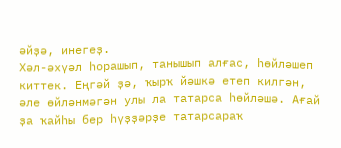әйҙә, инегеҙ.
Хәл-әхүәл һорашып, танышып алғас, һөйләшеп киттек. Еңгәй ҙә, ҡырҡ йәшкә етеп килгән, әле өйләнмәгән улы ла татарса һөйләшә. Ағай ҙа ҡайһы бер һүҙҙәрҙе татарсараҡ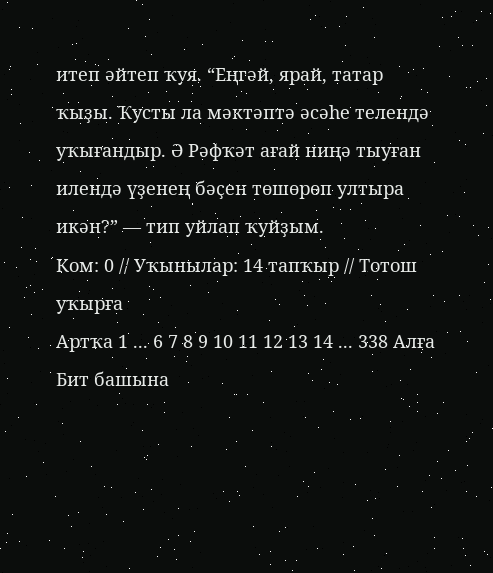итеп әйтеп ҡуя. “Еңгәй, ярай, татар ҡыҙы. Ҡусты ла мәктәптә әсәһе телендә уҡығандыр. Ә Рәфҡәт ағай ниңә тыуған илендә үҙенең бәҫен төшөрөп ултыра икән?” — тип уйлап ҡуйҙым.
Ком: 0 // Уҡынылар: 14 тапҡыр // Тотош уҡырға
Артҡа 1 ... 6 7 8 9 10 11 12 13 14 ... 338 Алға
Бит башына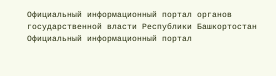Официальный информационный портал органов государственной власти Республики Башкортостан  Официальный информационный портал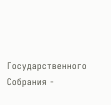Государственного Собрания -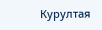Курултая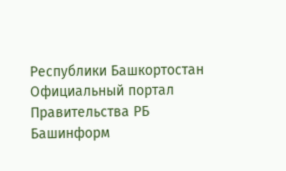Республики Башкортостан  Официальный портал Правительства РБ  Башинформ